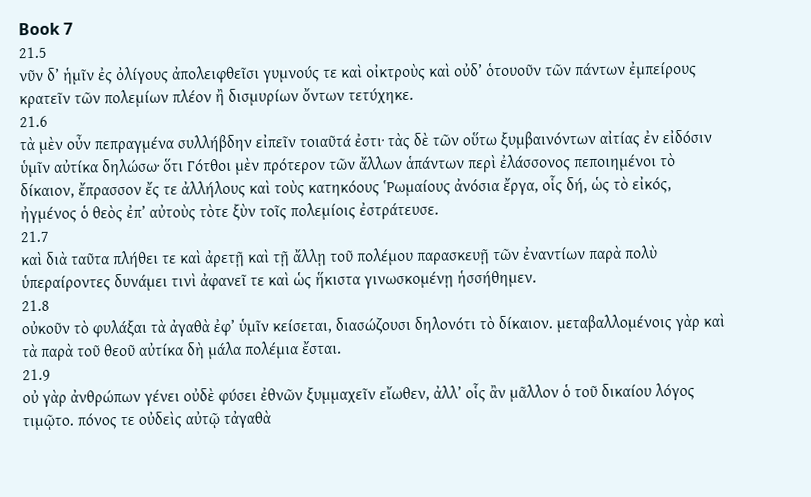Book 7
21.5
νῦν δ’ ἡμῖν ἐς ὀλίγους ἀπολειφθεῖσι γυμνούς τε καὶ οἰκτροὺς καὶ οὐδ’ ὁτουοῦν τῶν πάντων ἐμπείρους κρατεῖν τῶν πολεμίων πλέον ἢ δισμυρίων ὄντων τετύχηκε.
21.6
τὰ μὲν οὖν πεπραγμένα συλλήβδην εἰπεῖν τοιαῦτά ἐστι· τὰς δὲ τῶν οὕτω ξυμβαινόντων αἰτίας ἐν εἰδόσιν ὑμῖν αὐτίκα δηλώσω· ὅτι Γότθοι μὲν πρότερον τῶν ἄλλων ἁπάντων περὶ ἐλάσσονος πεποιημένοι τὸ δίκαιον, ἔπρασσον ἔς τε ἀλλήλους καὶ τοὺς κατηκόους Ῥωμαίους ἀνόσια ἔργα, οἷς δή, ὡς τὸ εἰκός, ἠγμένος ὁ θεὸς ἐπ’ αὐτοὺς τὸτε ξὺν τοῖς πολεμίοις ἐστράτευσε.
21.7
καὶ διὰ ταῦτα πλήθει τε καὶ ἀρετῇ καὶ τῇ ἄλλῃ τοῦ πολέμου παρασκευῇ τῶν ἐναντίων παρὰ πολὺ ὑπεραίροντες δυνάμει τινὶ ἀφανεῖ τε καὶ ὡς ἥκιστα γινωσκομένῃ ἡσσήθημεν.
21.8
οὐκοῦν τὸ φυλάξαι τὰ ἀγαθὰ ἐφ’ ὑμῖν κείσεται, διασώζουσι δηλονότι τὸ δίκαιον. μεταβαλλομένοις γὰρ καὶ τὰ παρὰ τοῦ θεοῦ αὐτίκα δὴ μάλα πολέμια ἔσται.
21.9
οὐ γὰρ ἀνθρώπων γένει οὐδὲ φύσει ἐθνῶν ξυμμαχεῖν εἴωθεν, ἀλλ’ οἷς ἂν μᾶλλον ὁ τοῦ δικαίου λόγος τιμῷτο. πόνος τε οὐδεὶς αὐτῷ τἀγαθὰ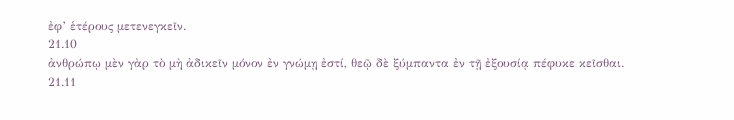ἐφ’ ἑτέρους μετενεγκεῖν.
21.10
ἀνθρώπῳ μὲν γὰρ τὸ μὴ ἀδικεῖν μόνον ἐν γνώμῃ ἐστί, θεῷ δὲ ξύμπαντα ἐν τῇ ἐξουσίᾳ πέφυκε κεῖσθαι.
21.11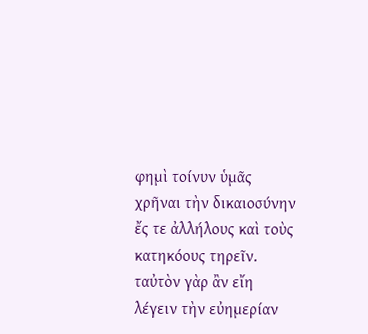φημὶ τοίνυν ὑμᾶς χρῆναι τὴν δικαιοσύνην ἔς τε ἀλλήλους καὶ τοὺς κατηκόους τηρεῖν. ταὐτὸν γὰρ ἂν εἴη λέγειν τὴν εὐημερίαν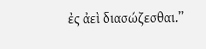ἐς ἀεὶ διασώζεσθαι.”